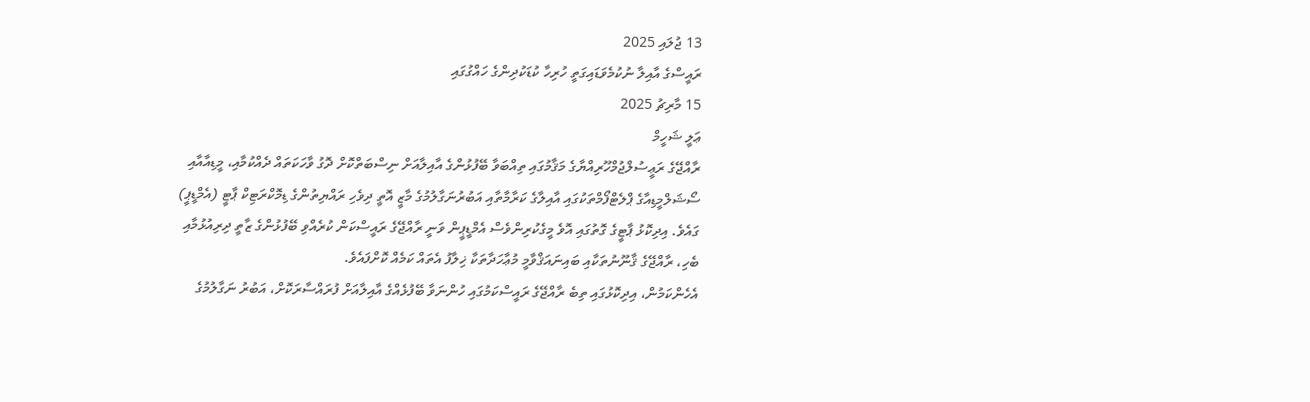13 ޖުލައި 2025
ރައީސްގެ އާއިލާ ނުކުމެވަޑައިގަތީ ހުރިހާ ކުޑަކުދިންގެ ހައްގުގައި
15 މާރިޗު 2025
ޢަލީ ޝަހީމް
ރާއްޖޭގެ ރަޢީސުލްޖުމްހޫރިއްޔާގެ މަޤާމުގައި ތިއްބަވާ ބޭފުޅުންގެ އާއިލާއަށް ނިސްބަތްކޮށް ދޮގު ވާހަކަތައް ދެއްކުމާއި، މީޑިއާއާއި ސޯޝަލްމީޑިއާގެ ޕްލެޓްފޯމްތަކުގައި އާއިލާގެ ކަރާމާތާއި އަބުރުނަގާލުމުގެ މާޒީ އޮތީ ދިވެހި ރައްޔިތުންގެ ޑިމޮކްރަޓިކް ޕާޓީ (އެމްޑީޕީ) ގައެވެ. އިދިކޮޅު ޕާޓީގެ ގޮތުގައި އޮވެ މީގެކުރިންވެސް އެމްޑީޕީން ވަނީ ރާއްޖޭގެ ރައީސްކަން ކުރެއްވި ބޭފުޅުންގެ ޒާތީ ދިރިއުޅުމާއި ބެހި، ރާއްޖޭގެ ޤާނޫނުތަކާއި ބައިނައަޤްވާމީ މުޢާހަދާތަކާ ޚިލާފު އެތައް ކަމެއް ކޮށްފައެވެ.
އެހެންކަމުން، އިދިކޮޅުގައި ތިބެ ރާއްޖޭގެ ރައީސްކަމުގައި ހުންނަވާ ބޭފުޅެއްގެ އާއިލާއަށް ފުރައްސާރަކޮށް، އަބުރު ނަގާލުމުގެ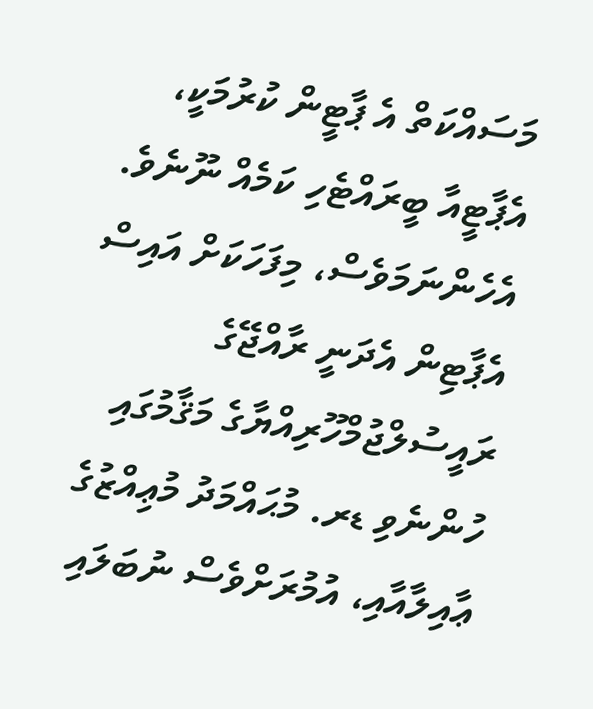މަސައްކަތް އެ ޕާޓީން ކުރުމަކީ، އެޕާޓީއާ ބީރައްޓެހި ކަމެއް ނޫނެވެ. އެހެންނަމަވެސް، މިފަހަކަށް އައިސް އެޕާޓިން އެދަނީ ރާއްޖޭގެ ރައީސުލްޖުމްހޫރިއްޔާގެ މަޤާމުގައި ހުންނެވި ޑރ. މުޙައްމަދު މުޢިއްޒުގެ ޢާއިލާއާއި، އުމުރަށްވެސް ނުބަލައި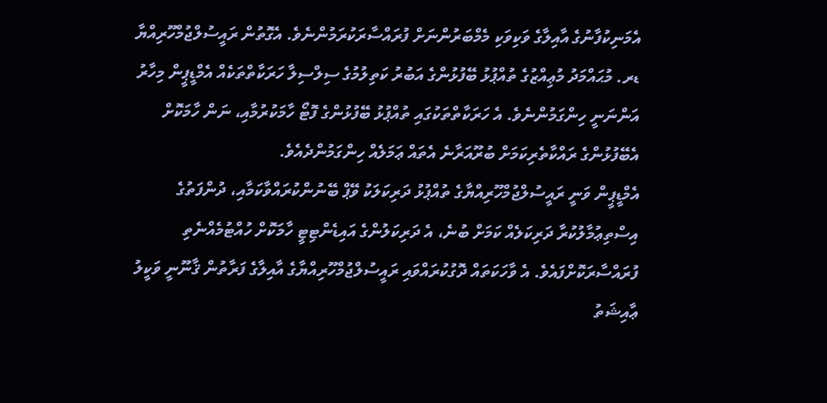އެމަނިކުފާނުގެ އާއިލާގެ ވަކިވަކި މެމްބަރުންނަށް ފުރައްސާރަކުރަމުންނެވެ. އެގޮތުން ރައީސުލްޖުމްހޫރިއްޔާ ޑރ. މުޙައްމަދު މުޢިއްޒުގެ ތުއްޕުޅު ބޭފުޅުންގެ އަބުރު ކަތިލުމުގެ ސިލްސިލާ ހަރަކާތްތަކެއް އެމްޑީޕީން މިހާރު އަންނަނީ ހިންގަމުންނެވެ. އެ ހަރަކާތްތަކުގައި ތުއްޕުޅު ބޭފުޅުންގެ ފޮޓޯ ހާމަކުރުމާއި، ނަން ހާމަކޮށް އެބޭފުޅުންގެ ރައްކާތެރިކަމަށް ބުރޫއަރާނެ އެތައް ޢަމަލެއް ހިންގަމުންދެއެވެ.
އެމްޑީޕީން ވަނީ ރައީސުލްޖުމްހޫރިއްޔާގެ ތުއްޕުޅު ދަރިކަލަކު ވޭޕް ބޭނުންކުރައްވާކަމާއި، ދުންފަތުގެ އިސްތިޢުމާލުކުރާ ދަރިކަލެއް ކަމަށް ބުނެ، އެ ދަރިކަލުންގެ އައިޑެންޓިޓީ ހާމަކޮށް ހުއްޓުމެއްނެތި ފުރައްސާރަކޮށްފައެވެ. އެ ވާހަކަތައް ދޮގުކުރައްވައި ރައީސުލްޖުމްހޫރިއްޔާގެ އާއިލާގެ ފަރާތުން ޤާނޫނީ ވަކީލު ޢާއިޝަތު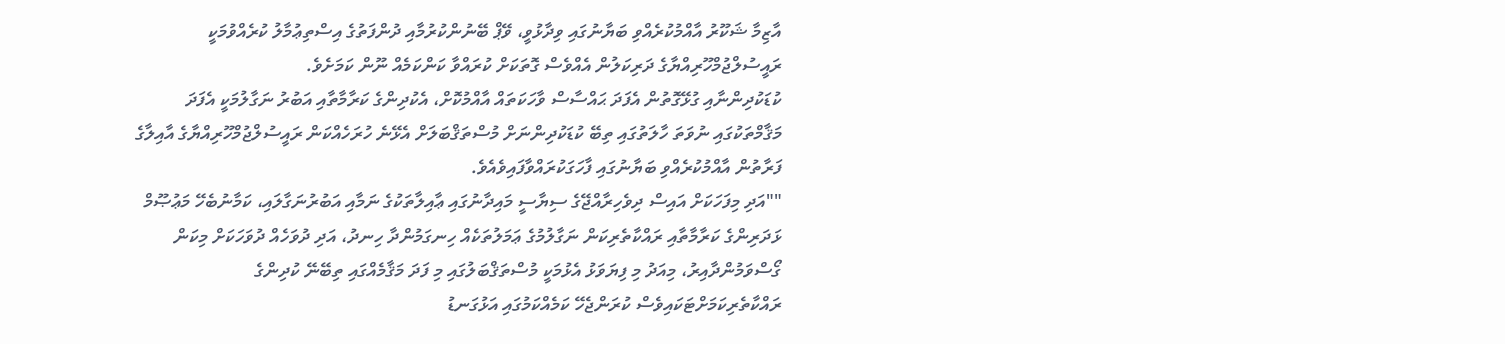އާޒިމާ ޝަކޫރު އާއްމުކުރެއްވި ބަޔާނުގައި ވިދާޅުވީ، ވޭޕް ބޭނުންކުރުމާއި ދުންފަތުގެ އިސްތިޢުމާލު ކުރެއްވުމަކީ  ރައީސުލްޖުމްހޫރިއްޔާގެ ދަރިކަލުން އެއްވެސް ގޮތަކަށް ކުރައްވާ ކަންކަމެއް ނޫން ކަމަށެވެ.
ކުޑަކުދިންނާއި ގުޅޭގޮތުން އެފަދަ ޙައްސާސް ވާހަކަތައް އާއްމުކޮށް، އެކުދިންގެ ކަރާމާތާއި އަބުރު ނަގާލުމަކީ އެފަދަ މަޤާމްތަކުގައި ނުވަތަ ހާލަތުގައި ތިބޭ ކުޑަކުދިންނަށް މުސްތަޤްބަލަށް އެޅޭނެ ހުރަހެއްކަން ރައީސުލްޖުމްހޫރިއްޔާގެ އާއިލާގެ ފަރާތުން އާއްމުކުރެއްވި ބަޔާނުގައި ފާހަގަކުރައްވާފައިވެއެވެ.
""އަދި މިފަހަކަށް އައިސް ދިވެހިރާއްޖޭގެ ސިޔާސީ މައިދާނުގައި ޢާއިލާތަކުގެ ނަމާއި އަބުރުނަގާލައި، ކަމާނުބެހޭ މަޢުޞޫމް ޅަދަރިންގެ ކަރާމާތާއި ރައްކާތެރިކަން ނަގާލުމުގެ ޢަމަލުތަކެއް ހިނގަމުންދާ ހިނދު، އަދި ދުވަހެއް ދުވަހަކަށް މިކަން ގޯސްވަމުންދާއިރު، މިއަދު މި ފިޔަވަޅު އެޅުމަކީ މުސްތަޤްބަލުގައި މި ފަދަ މަޤާމެއްގައި ތިބޭނޭ ކުދިންގެ ރައްކާތެރިކަމަށްޓަކައިވެސް ކުރަންޖެހޭ ކަމެއްކަމުގައި އަޅުގަނޑު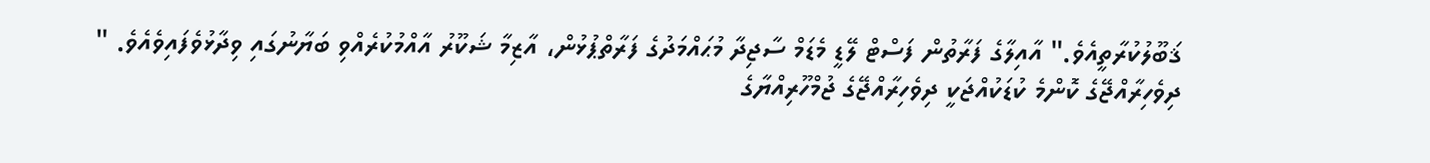ޤަބޫލުކުރާތީއެވެ." އާއިލާގެ ފަރާތުން ފަސްޓް ލޭޑީ މެޑަމް ސާޖިދާ މުޙައްމަދުގެ ފަރާތްޕުޅުން، އާޒިމާ ޝަކޫރު އާއްމުކުރެއްވި ބަޔާނުގައި ވިދާޅުވެފައިވެއެވެ. "
ދިވެހިރާއްޖޭގެ ކޮންމެ ކުޑަކުއްޖަކީ ދިވެހިރާއްޖޭގެ ޖުމްހޫރިއްޔާގެ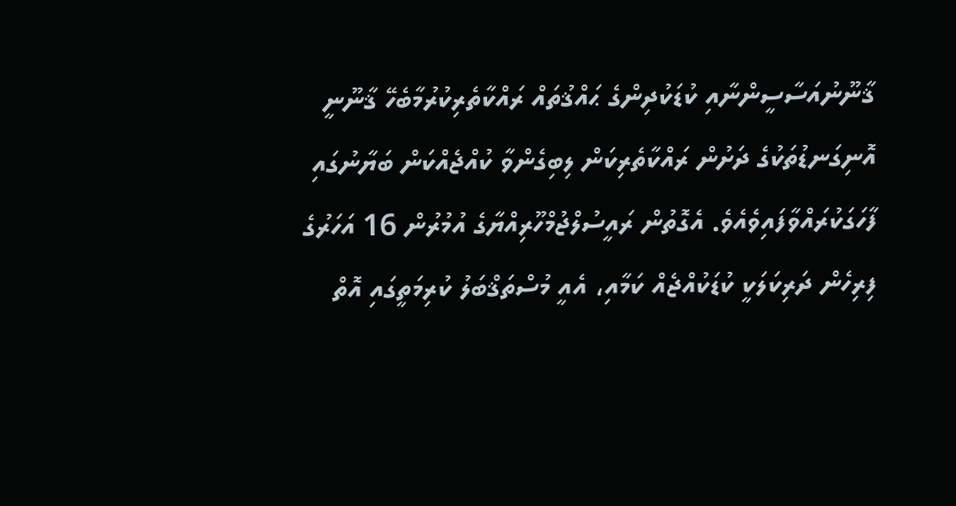ޤާނޫނުއަސާސީންނާއި ކުޑަކުދިންގެ ޙައްޤުތައް ރައްކާތެރިކުރުމާބެހޭ ޤާނޫނީ އޮނިގަނޑުތަކުގެ ދަށުން ރައްކާތެރިކަން ލިބިގެންވާ ކުއްޖެއްކަން ބަޔާނުގައި ފާހަގަކުރައްވާފައިވެއެވެ. އެގޮތުން ރައީސުލްޖުމްހޫރިއްޔާގެ އުމުރުން 16 އަހަރުގެ ފިރިހެން ދަރިކަލަކީ ކުޑަކުއްޖެއް ކަމާއި، އެއީ މުސްތަޤްބަލު ކުރިމަތީގައި އޮތް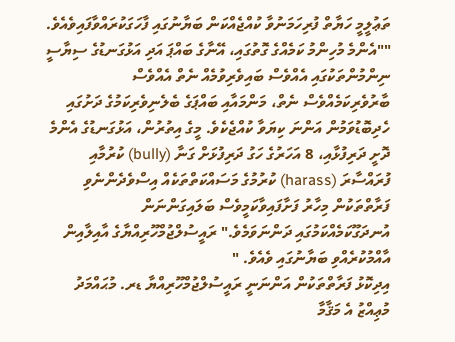ތަޢުލީމީ ހަޔާތް ފުރިހަމަނުވާ ކުއްޖެއްކަން ބަޔާނުގައި ފާހަގަކުރައްވާފައިވެއެވެ.
""އެންމެ މުހިންމު ކަމެއްގެ ގޮތުގައި، އޭނާގެ ބައްޕަ އަދި އަޅުގަނޑުގެ ސިޔާސީ ނިންމުންތަކުގައި އެއްވެސް ބައިވެރިވުމެއް ނެތް އެއްވެސް ބާރުވެރިކަމެއްވެސް ނެތް، މަންމައާއި ބައްޕަގެ ބެލެނިވެރިކަމުގެ ދަށުގައި ހެދިބޮޑުވަމުން އަންނަ ކިޔަވާ ކުއްޖެކެވެ. މީގެ އިތުރުން، އަޅުގަނޑުގެ އެންމެ ދޮށީ ދަރިފުޅާއި، 8 އަހަރުގެ ހަގު ދަރިފުޅަށް ގަނާ (bully) ކުރުމާއި ފުރައްސާރަ (harass) ކުރުމުގެ މަސައްކަތްތަކެއް އިސްވެދެންނެވި ފަރާތްތަކުން މިހާރު ފަށާފައިވާކަމީވެސް ބަލައިގަންނަން އުނދަގޫކަމެއްކަމުގައި ދަންނަވަމެވެ." ރައީސުލްޖުމްހޫރިއްޔާގެ އާއިލާއިން އާއްމުކުރެއްވި ބަޔާނުގައި ވެއެވެ. "
އިދިކޮޅު ފަރާތްތަކުން އަންނަނީ ރައީސުލްޖުމްހޫރިއްޔާ ޑރ. މުޙައްމަދު މުޢިއްޒު އެ މަޤާމާ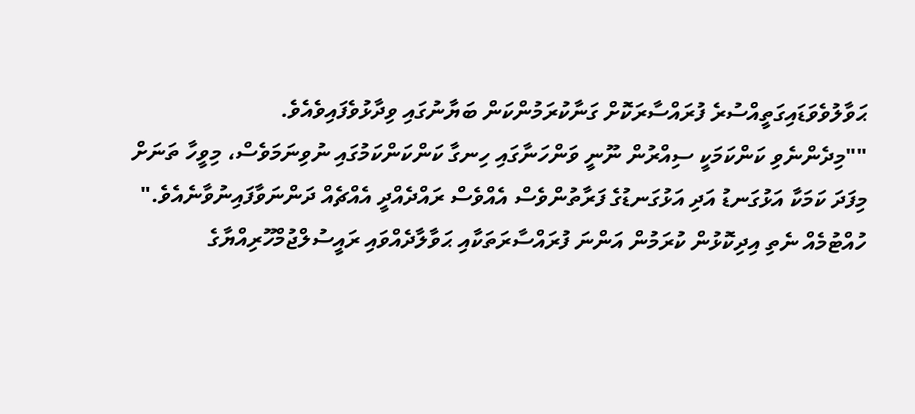ޙަވާލުވެވަޑައިގަތީއްސުރެ ފުރައްސާރަކޮށް ގަނާކުރަމުންކަން ބަޔާނުގައި ވިދާޅުވެފައިވެއެވެ.
""މިދެންނެވި ކަންކަމަކީ ސިއްރުން ނޫނީ ވަންހަނާގައި ހިނގާ ކަންކަންކަމުގައި ނުވިނަމަވެސް، މިވީހާ ތަނަށް މިފަދަ ކަމަކާ އަޅުގަނޑު އަދި އަޅުގަނޑުގެ ފަރާތުންވެސް އެއްވެސް ރައްދެއްދީ އެއްޗެއް ދަންނަވާފައިނުވާނެއެވެ." ހުއްޓުމެއް ނެތި އިދިކޮޅުން ކުރަމުން އަންނަ ފުރައްސާރަތަކާއި ޙަވާލާދެއްވައި ރައީސުލްޖުމްހޫރިއްޔާގެ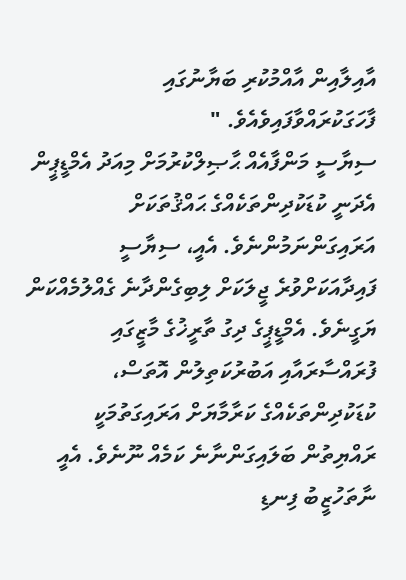އާއިލާއިން އާއްމުކުރި ބަޔާނުގައި ފާހަގަކުރައްވާފައިވެއެވެ. "
ސިޔާސީ މަންފާއެއް ޙާޞިލްކުރުމަށް މިއަދު އެމްޑީޕީން އެދަނީ ކުޑަކުދިންތަކެއްގެ ޙައްޤުތަކަށް އަރައިގަންނަމުންނެވެ. އެއީ، ސިޔާސީ ފައިދާއަކަށްވުރެ ޖީލަކަށް ލިބިގެންދާނެ ގެއްލުމެއްކަން ޔަގީނެވެ. އެމްޑީޕީގެ ދިގު ތާރީޚުގެ މާޒީގައި ފުރައްސާރައާއި އަބުރުކަތިލުން އޮތަސް، ކުޑަކުދިންތަކެއްގެ ކަރާމާޔަށް އަރައިގަތުމަކީ ރައްޔިތުން ބަލައިގަންނާނެ ކަމެއް ނޫނެވެ. އެއީ ނާތަހުޒީބު ފިނޑި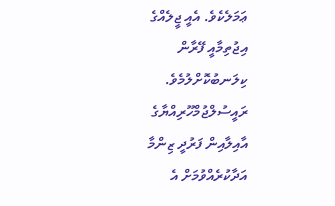ޢަމަލެކެވެ. އެއީ ޖީލެއްގެ އިޖުތިމާއީ ފޭރާން ކިލަނބުކޮށްލުމެވެ. ރައީސުލްޖުމްހޫރިއްޔާގެ އާއިލާއިން ފަރުދީ ޒިންމާ އަދާކުރެއްވުމަށް އެ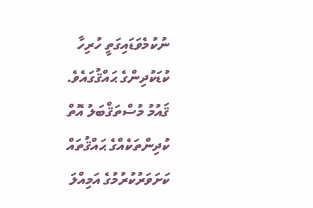ނުކުމެވަޑައިގަތީ ހުރިހާ ކުޑަކުދިންގެ ޙައްޤުގައެވެ. ޤައުމު މުސްތަޤްބަލު އޮތް ކުދިންތަކެއްގެ ޙައްޤުތައް ކަށަވަރުކުރުމުގެ އަމިއްލަ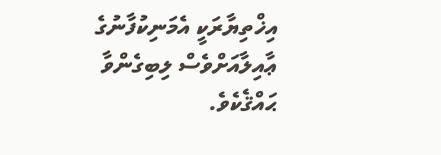އިޚްތިޔާރަކީ އެމަނިކުފާނުގެ ޢާއިލާއަށްވެސް ލިބިގެންވާ ޙައްޤެކެވެ.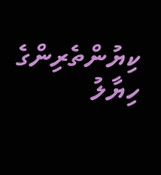ކިޔުންތެރިންގެ ހިޔާލު